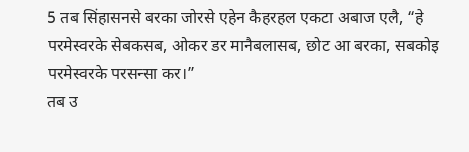5 तब सिंहासनसे बरका जोरसे एहेन कैहरहल एकटा अबाज एलै, “हे परमेस्वरके सेबकसब, ओकर डर मानैबलासब, छोट आ बरका, सबकोइ परमेस्वरके परसन्सा कर।”
तब उ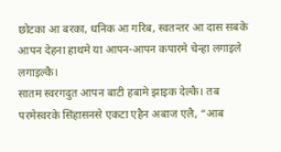छोटका आ बरका, धनिक आ गरिब, स्वतन्तर आ दास सबके आपन देहना हाथमे या आपन-आपन कपारमे चेन्हा लगाइले लगाइल्कै।
सातम स्वरगदुत आपन बाटी हबामे झाइक देल्कै। तब परमेस्वरके सिंहासनसे एकटा एहैन अबाज एलै, “आब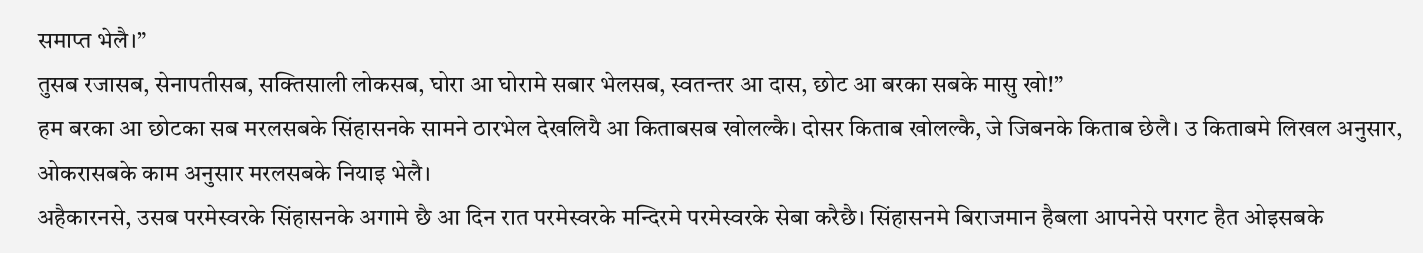समाप्त भेलै।”
तुसब रजासब, सेनापतीसब, सक्तिसाली लोकसब, घोरा आ घोरामे सबार भेलसब, स्वतन्तर आ दास, छोट आ बरका सबके मासु खो!”
हम बरका आ छोटका सब मरलसबके सिंहासनके सामने ठारभेल देखलियै आ किताबसब खोलल्कै। दोसर किताब खोलल्कै, जे जिबनके किताब छेलै। उ किताबमे लिखल अनुसार, ओकरासबके काम अनुसार मरलसबके नियाइ भेलै।
अहैकारनसे, उसब परमेस्वरके सिंहासनके अगामे छै आ दिन रात परमेस्वरके मन्दिरमे परमेस्वरके सेबा करैछै। सिंहासनमे बिराजमान हैबला आपनेसे परगट हैत ओइसबके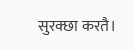सुरक्छा करतै।